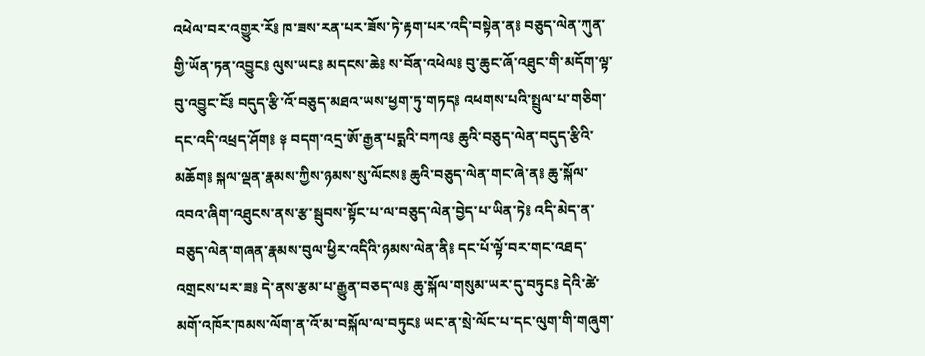འཕེལ་བར་འགྱུར་རོ༔ ཁ་ཟས་རན་པར་ཟོས་ཏེ་རྟག་པར་འདི་བསྟེན་ན༔ བཅུད་ལེན་ཀུན་གྱི་ཡོན་ཏན་འབྱུང༔ ལུས་ཡང༔ མདངས་ཆེ༔ ས་བོན་འཕེལ༔ བུ་ཆུང་ཞོ་འཐུང་གི་མདོག་ལྟ་བུ་འབྱུང་ངོ༔ བདུད་རྩི་འོ་བཅུད་མཐའ་ཡས་ཕྱག་ཏུ་གཏད༔ འཕགས་པའི་སྤྲུལ་པ་གཅིག་དང་འདི་འཕྲད་ཤོག༔ ༈ བདག་འདྲ་ཨོ་རྒྱན་པདྨའི་བཀའ༔ ཆུའི་བཅུད་ལེན་བདུད་རྩིའི་མཆོག༔ སྐལ་ལྡན་རྣམས་ཀྱིས་ཉམས་སུ་ལོངས༔ ཆུའི་བཅུད་ལེན་གང་ཞེ་ན༔ ཆུ་སྐོལ་འབའ་ཞིག་འཐུངས་ནས་རྩ་སྦུབས་སྟོང་པ་ལ་བཅུད་ལེན་བྱེད་པ་ཡིན་ཏེ༔ འདི་མེད་ན་བཅུད་ལེན་གཞན་རྣམས་བུལ་ཕྱིར་འདིའི་ཉམས་ལེན་ནི༔ དང་པོ་ལྟོ་བར་གང་འཐད་འགྲངས་པར་ཟ༔ དེ་ནས་རྩམ་པ་རྒྱུན་བཅད་ལ༔ ཆུ་སྐོལ་གསུམ་ཡར་དུ་བཏུང༔ དེའི་ཚེ་མགོ་འཁོར་ཁམས་ལོག་ན་འོ་མ་བསྐོལ་ལ་བཏུང༔ ཡང་ན་སྲེ་ལོང་པ་དང་ལུག་གི་གཞུག་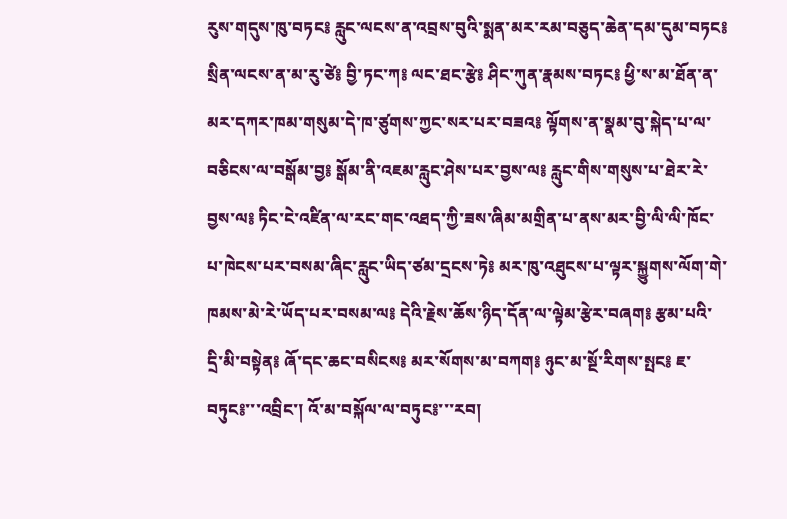རུས་གདུས་ཁུ་བཏང༔ རླུང་ལངས་ན་འབྲས་བུའི་སྨན་མར་རམ་བཅུད་ཆེན་དམ་དུམ་བཏང༔ སྲིན་ལངས་ན་མ་རུ་ཙེ༔ བྱི་ཏང་ཀ༔ ལང་ཐང་རྩེ༔ ཤིང་ཀུན་རྣམས་བཏང༔ ཕྱི་ས་མ་ཐོན་ན་མར་དཀར་ཁམ་གསུམ་དེ་ཁ་ཙུགས་ཀྱང་སར་པར་བཟའ༔ ལྟོགས་ན་སྣམ་བུ་སྐེད་པ་ལ་བཅིངས་ལ་བསྒོམ་བྱ༔ སྒོམ་ནི་འཇམ་རླུང་ཤེས་པར་བྱས་ལ༔ རླུང་གིས་གསུས་པ་ཐེར་རེ་བྱས་ལ༔ ཏིང་ངེ་འཛིན་ལ་རང་གང་འཐད་ཀྱི་ཟས་ཞིམ་མགྲིན་པ་ནས་མར་བྱི་ལི་ལི་ཁོང་པ་ཁེངས་པར་བསམ་ཞིང་རླུང་ཡིད་ཙམ་དྲངས་ཏེ༔ མར་ཁུ་འཐུངས་པ་ལྟར་སྐྱུགས་ལོག་གེ་ཁམས་མེ་རེ་ཡོད་པར་བསམ་ལ༔ དེའི་རྗེས་ཆོས་ཉིད་དོན་ལ་ལྟེམ་རྩེར་བཞག༔ རྩམ་པའི་དྲི་མི་བསྟེན༔ ཞོ་དང་ཆང་བསིངས༔ མར་སོགས་མ་བཀག༔ ཉུང་མ་སྔོ་རིགས་སྤང༔ ཇ་བཏུང༔་་་འབྲིང་། འོ་མ་བསྐོལ་ལ་བཏུང༔་་་རབ།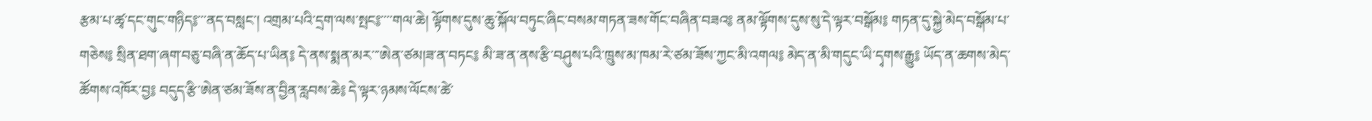རྩམ་པ་ཚྭ་དང་གུང་གཉིད༔་་་ནད་བསླང་། འགྲམ་པའི་དྲག་ལས་སྤང༔་་་་གལ་ཆེ། ལྟོགས་དུས་ཆུ་སྐོལ་བཏུང་ཞིང་བསམ་གཏན་ཟས་གོང་བཞིན་བཟའ༔ ནམ་ལྟོགས་དུས་སུ་དེ་ལྟར་བསྒོམ༔ གཏན་དུ་སྐྱེ་མེད་བསྒོམ་པ་གཅེས༔ སྲིན་ཐག་ཞག་བཅུ་བཞི་ན་ཆོད་པ་ཡིན༔ དེ་ནས་སྨན་མར་་་ཨེན་ཙམ།ཟ་ན་བཏང༔ མི་ཟ་ན་ནས་རྩི་བཤུས་པའི་ཁྲུས་མ་ཁམ་རེ་ཙམ་ཟོས་ཀྱང་མི་འགལ༔ མེད་ན་མི་གདུང་ཡི་དྭགས་རྒྱུ༔ ཡོད་ན་ཆགས་མེད་ཚོགས་འཁོར་བྱ༔ བདུད་རྩི་ཨེན་ཙམ་ཟོས་ན་བྱིན་རླབས་ཆེ༔ དེ་ལྟར་ཉམས་ལོངས་ཚེ་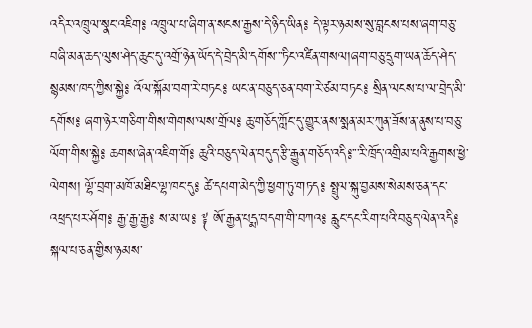འདིར་འཁྲུལ་སྣང་འཇིག༔ འཁྲུལ་པ་ཞིག་ན་སངས་རྒྱས་དེ་ཉིད་ཡིན༔ དེ་ལྟར་ཉམས་སུ་བླངས་པས་ཞག་བཅུ་བཞི་མན་ཆད་ལུས་ཤེད་ཆུང་དུ་འགྲོ་ཉེན་ཡོད་དེ་བྲེད་མི་དགོས་་་ཏིང་འཛིན་གསལ།ཞག་བཅུ་དྲུག་ཡན་ཆོད་ཤེད་སྙམས་ཁད་ཀྱིས་སྐྱེ༔ འོལ་སྐོམ་བག་རེ་བཏང༔ ཡང་ན་བཅུད་ཅན་བག་རེ་ཙམ་བཏང༔ སྲིན་ལངས་པ་ལ་བྲེད་མི་དགོས༔ ཞག་ཉེར་གཅིག་གིས་གེགས་ལས་གྲོལ༔ ཆུ་གཅོད་ཀློང་དུ་གྱུར་ནས་སྨན་མར་ཀུན་ཟོས་ན་ནུས་པ་བཅུ་ལོག་གིས་སྐྱེ༔ ཆགས་ཞེན་འཇིག་གོ༔ ཆུའི་བཅུད་ལེན་བདུད་རྩི་རྒྱུན་གཅོད་འདི༔་་་རི་ཁྲོད་འགྲིམ་པའི་རྒྱགས་ཕྱེ་ལེགས། ལྷོ་བྲག་མཁོ་མཐིང་ལྷ་ཁང་དུ༔ ཚེ་དཔག་མེད་ཀྱི་ཕྱག་ཏུ་གཏད༔ སྤྲུལ་སྐུ་བྱམས་སེམས་ཅན་དང་འཕྲད་པར་ཤོག༔ རྒྱ་རྒྱ་རྒྱ༔ ས་མ་ཡ༔ ༈ ཨོ་རྒྱན་པདྨ་བདག་གི་བཀའ༔ རླུང་དང་རིག་པའི་བཅུད་ལེན་འདི༔ སྐལ་པ་ཅན་གྱིས་ཉམས་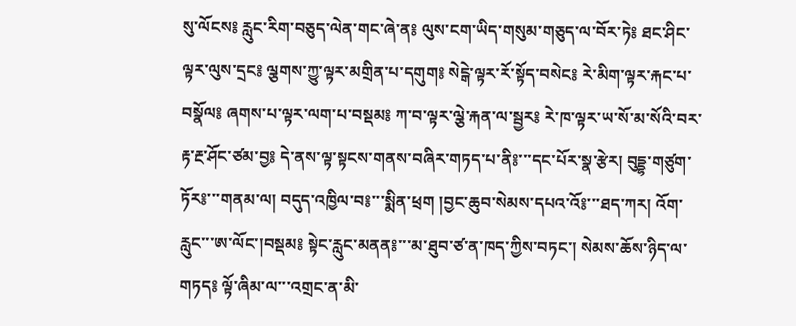སུ་ལོངས༔ རླུང་རིག་བཅུད་ལེན་གང་ཞེ་ན༔ ལུས་ངག་ཡིད་གསུམ་གཅུད་ལ་བོར་ཏེ༔ ཐང་ཤིང་ལྟར་ལུས་དྲང༔ ལྕགས་ཀྱུ་ལྟར་མགྲིན་པ་དགུག༔ སེངྒེ་ལྟར་རོ་སྟོད་བསེང༔ རེ་མིག་ལྟར་རྐང་པ་བསྣོལ༔ ཞགས་པ་ལྟར་ལག་པ་བསྡམ༔ ཀ་བ་ལྟར་ལྕེ་རྐན་ལ་སྦྱར༔ རེ་ཁ་ལྟར་ཡ་སོ་མ་སོའི་བར་རྟ་རྔ་ཤོང་ཙམ་བྱ༔ དེ་ནས་ལྟ་སྟངས་གནས་བཞིར་གཏད་པ་ནི༔་་་དང་པོར་སྣ་རྩེར། བུདྡྷ་གཙུག་ཏོར༔་་་གནམ་ལ། བདུད་འཁྱིལ་བ༔་་་སྨིན་ཕྲག །བྱང་ཆུབ་སེམས་དཔའ་འོ༔་་་ཐད་ཀར། འོག་རླུང་་་ཨ་ལོང་།བསྡམ༔ སྟེང་རླུང་མནན༔་་་མ་ཐུབ་ཙ་ན་ཁད་ཀྱིས་བཏང་། སེམས་ཆོས་ཉིད་ལ་གཏད༔ ལྟོ་ཞིམ་ལ་་་འགྲང་ན་མི་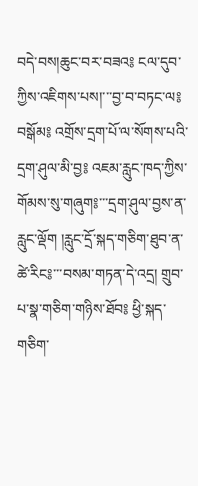བདེ་བས།ཆུང་བར་བཟའ༔ ངལ་དུབ་ཀྱིས་འཇིགས་པས།་་་བྱ་བ་བཏང་ལ༔ བསྒོམ༔ འགྲོས་དྲག་པོ་ལ་སོགས་པའི་དྲག་ཤུལ་མི་བྱ༔ འཇམ་རླུང་ཁད་ཀྱིས་གོམས་སུ་གཞུག༔་་་དྲག་ཤུལ་བྱས་ན་རླུང་ལྡོག །རླུང་དྲོ་སྐད་གཅིག་ཐུབ་ན་ཚེ་རིང༔་་་བསམ་གཏན་དེ་འདྲ། གྲུབ་པ་སྣ་གཅིག་གཉིས་ཐོབ༔ ཕྱི་སྐད་གཅིག་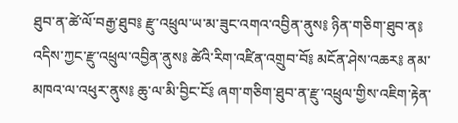ཐུབ་ན་ཚེ་ལོ་བརྒྱ་ཐུབ༔ རྫུ་འཕྲུལ་ཡ་མ་ཟུང་འགའ་འབྱིན་ནུས༔ ཉིན་གཅིག་ཐུབ་ན༔ འདིས་ཀྱང་རྫུ་འཕྲུལ་འབྱིན་ནུས༔ ཚེའི་རིག་འཛིན་འགྲུབ་བོ༔ མངོན་ཤེས་འཆར༔ ནམ་མཁའ་ལ་འཕུར་ནུས༔ ཆུ་ལ་མི་བྱིང་ངོ༔ ཞག་གཅིག་ཐུབ་ན་རྫུ་འཕྲུལ་གྱིས་འཇིག་རྟེན་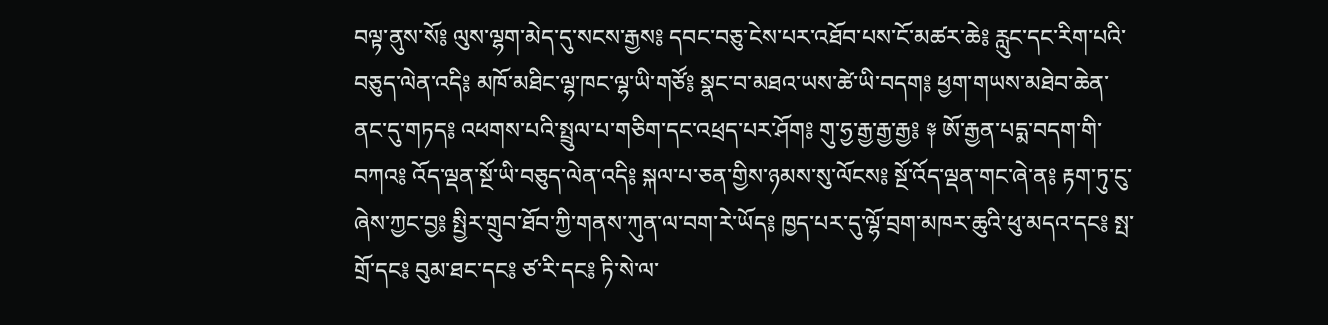བལྟ་ནུས་སོ༔ ལུས་ལྷག་མེད་དུ་སངས་རྒྱས༔ དབང་བཅུ་ངེས་པར་འཐོབ་པས་ངོ་མཚར་ཆེ༔ རླུང་དང་རིག་པའི་བཅུད་ལེན་འདི༔ མཁོ་མཐིང་ལྷ་ཁང་ལྷ་ཡི་གཙོ༔ སྣང་བ་མཐའ་ཡས་ཚེ་ཡི་བདག༔ ཕྱག་གཡས་མཐེབ་ཆེན་ནང་དུ་གཏད༔ འཕགས་པའི་སྤྲུལ་པ་གཅིག་དང་འཕྲད་པར་ཤོག༔ གུ་ཧྱ་རྒྱ་རྒྱ་རྒྱ༔ ༈ ཨོ་རྒྱན་པདྨ་བདག་གི་བཀའ༔ འོད་ལྡན་སྔོ་ཡི་བཅུད་ལེན་འདི༔ སྐལ་པ་ཅན་གྱིས་ཉམས་སུ་ལོངས༔ སྔོ་འོད་ལྡན་གང་ཞེ་ན༔ རྟག་ཏུ་ངུ་ཞེས་ཀྱང་བྱ༔ སྤྱིར་གྲུབ་ཐོབ་ཀྱི་གནས་ཀུན་ལ་བག་རེ་ཡོད༔ ཁྱད་པར་དུ་ལྷོ་བྲག་མཁར་ཆུའི་ཕུ་མདའ་དང༔ སྤ་གྲོ་དང༔ བུམ་ཐང་དང༔ ཙ་རི་དང༔ ཏི་སེ་ལ་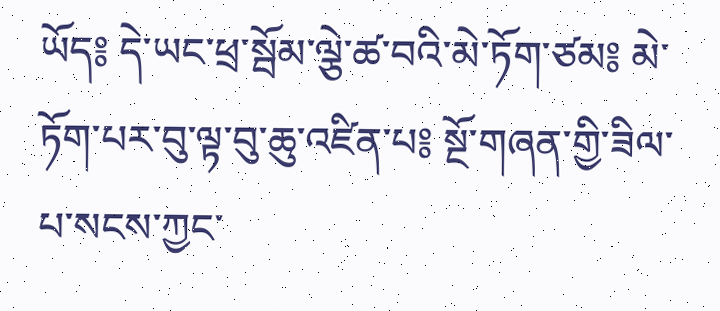ཡོད༔ དེ་ཡང་ཕྲ་སྦོམ་ལྕེ་ཚ་བའི་མེ་ཏོག་ཙམ༔ མེ་ཏོག་པར་བུ་ལྟ་བུ་ཆུ་འཛིན་པ༔ སྔོ་གཞན་གྱི་ཟིལ་པ་སངས་ཀྱང་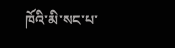ཁོའི་མི་སང་པ་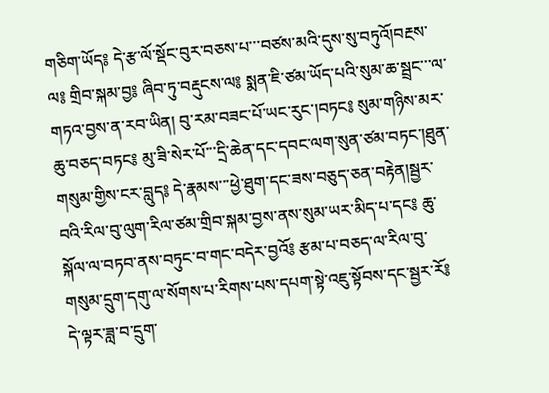གཅིག་ཡོད༔ དེ་རྩ་ལོ་སྡོང་བུར་བཅས་པ་་་བཙས་མའི་དུས་སུ་བཏུའོ།བརྔས་ལ༔ གྲིབ་སྐམ་བྱ༔ ཞིབ་ཏུ་བརྡུངས་ལ༔ སྨན་ཇི་ཙམ་ཡོད་པའི་སུམ་ཆ་སྦྲང་་་ལ་གཏའ་བྱས་ན་རབ་ཡིན། བུ་རམ་བཟང་པོ་ཡང་རུང་།བཏང༔ སུམ་གཉིས་མར་ཆུ་བཅད་བཏང༔ མུ་ཟི་སེར་པོ་་་དྲི་ཆེན་དང་དབང་ལག་སུན་ཙམ་བཏང་།ཐུན་གསུམ་གྱིས་ངར་བླུད༔ དེ་རྣམས་་་ཕྱེ་ཐུག་དང་ཟས་བཅུད་ཅན་བརྟེན།སྦྱར་བའི་རིལ་བུ་ལུག་རིལ་ཙམ་གྲིབ་སྐམ་བྱས་ནས་སུམ་ཡར་མིད་པ་དང༔ ཆུ་སྐོལ་ལ་བཏབ་ནས་བཏུང་བ་གང་བདེར་བྱའོ༔ རྩམ་པ་བཅད་ལ་རིལ་བུ་གསུམ་དྲུག་དགུ་ལ་སོགས་པ་རིགས་པས་དཔག་སྟེ་འཇུ་སྟོབས་དང་སྦྱར་རོ༔ དེ་ལྟར་ཟླ་བ་དྲུག་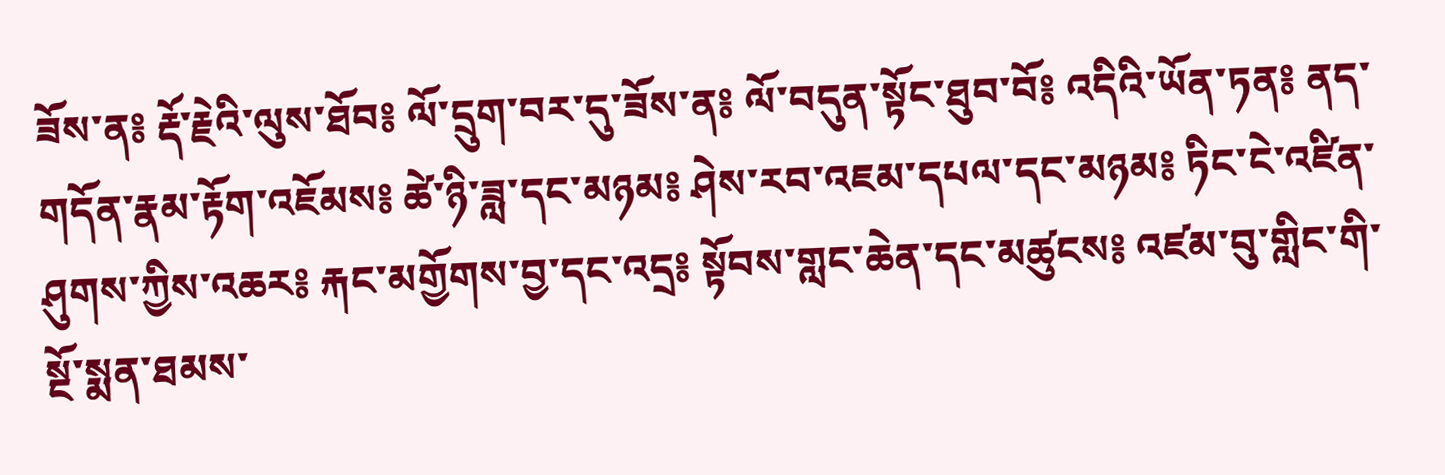ཟོས་ན༔ རྡོ་རྗེའི་ལུས་ཐོབ༔ ལོ་དྲུག་བར་དུ་ཟོས་ན༔ ལོ་བདུན་སྟོང་ཐུབ་བོ༔ འདིའི་ཡོན་ཏན༔ ནད་གདོན་རྣམ་རྟོག་འཇོམས༔ ཚེ་ཉི་ཟླ་དང་མཉམ༔ ཤེས་རབ་འཇམ་དཔལ་དང་མཉམ༔ ཏིང་ངེ་འཛིན་ཤུགས་ཀྱིས་འཆར༔ རྐང་མགྱོགས་བྱ་དང་འདྲ༔ སྟོབས་གླང་ཆེན་དང་མཚུངས༔ འཛམ་བུ་གླིང་གི་སྔོ་སྨན་ཐམས་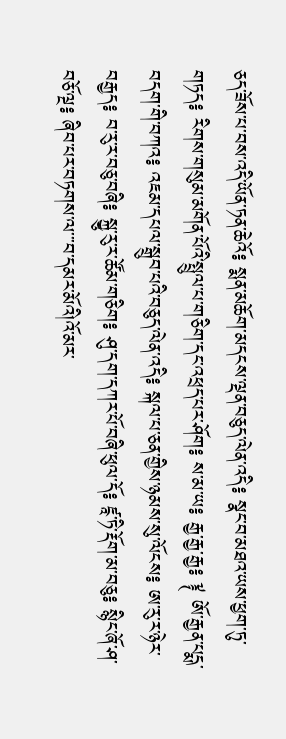ཅད་ཟོས་པ་བས་འདི་ཡོན་ཏན་ཆེའོ༔ སྨན་མཆོག་མདངས་ལྡན་བཅུད་ལེན་འདི༔ སྣང་བ་མཐའ་ཡས་ཕྱག་ཏུ་གཏད༔ རིགས་གསུམ་མགོན་པོའི་སྤྲུལ་པ་གཅིག་དང་འཕྲད་པར་ཤོག༔ ས་མ་ཡ༔ རྒྱ་རྒྱ་རྒྱ༔ ༈ ཨོ་རྒྱན་པདྨ་བདག་གི་བཀའ༔ འཇམ་དཔལ་སྒྲུབ་པའི་བཅུད་ལེན་འདི༔ སྐལ་པ་ཅན་གྱིས་ཉམས་སུ་ལོངས༔ ཨ་རུ་ར་ཉེར་བརྒྱད༔ བ་རུ་ར་བཅུ་བཞི༔ སྐྱུ་རུ་ར་ཚོམ་གཅིག༔ ཤུ་དག་དཀར་པོ་བཞི་ཕུལ་དོ༔ ཛཱ་ཏི་རྡོག་མ་བཅུ༔ སྙིང་ཞོ་ཤ་བཅོ་ལྔ༔ ཞིབ་པར་བཏགས་ལ་་་བ་དམར་མོའི།འོ་མར་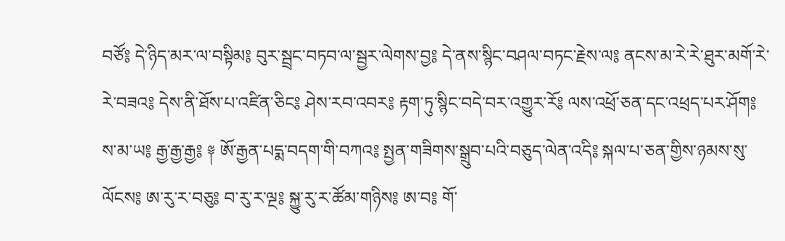བཙོ༔ དེ་ཉིད་མར་ལ་བསྟིམ༔ བུར་སྦྲང་བཏབ་ལ་སྦྱར་ལེགས་བྱ༔ དེ་ནས་སྙིང་བཤལ་བཏང་རྗེས་ལ༔ ནངས་མ་རེ་རེ་ཐུར་མགོ་རེ་རེ་བཟའ༔ དེས་ནི་ཐོས་པ་འཛིན་ཅིང༔ ཤེས་རབ་འབར༔ རྟག་ཏུ་སྙིང་བདེ་བར་འགྱུར་རོ༔ ལས་འཕྲོ་ཅན་དང་འཕྲད་པར་ཤོག༔ ས་མ་ཡ༔ རྒྱ་རྒྱ་རྒྱ༔ ༈ ཨོ་རྒྱན་པདྨ་བདག་གི་བཀའ༔ སྤྱན་གཟིགས་སྒྲུབ་པའི་བཅུད་ལེན་འདི༔ སྐལ་པ་ཅན་གྱིས་ཉམས་སུ་ལོངས༔ ཨ་རུ་ར་བཅུ༔ བ་རུ་ར་ལྔ༔ སྐྱུ་རུ་ར་ཚོམ་གཉིས༔ ཨ་བ༔ གོ་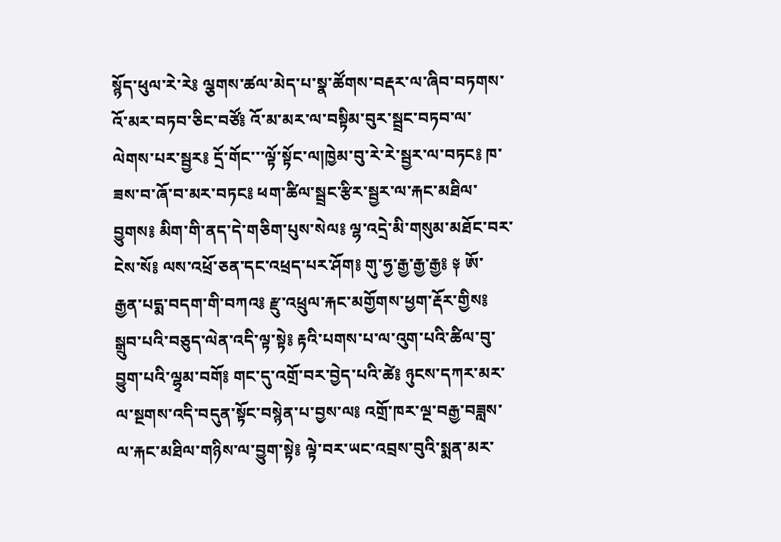སྙོད་ཕུལ་རེ་རེ༔ ལྕགས་ཚལ་མེད་པ་སྣ་ཚོགས་བརྡར་ལ་ཞིབ་བཏགས་འོ་མར་བཏབ་ཅིང་བཙོ༔ འོ་མ་མར་ལ་བསྟིམ་བུར་སྦྲང་བཏབ་ལ་ལེགས་པར་སྦྱར༔ དྲོ་གོང་་་ལྟོ་སྟོང་ལ།ཁྱེམ་བུ་རེ་རེ་སྦྱར་ལ་བཏང༔ ཁ་ཟས་བ་ཞོ་བ་མར་བཏང༔ ཕག་ཚིལ་སྦྲང་རྩིར་སྦྱར་ལ་རྐང་མཐིལ་བྱུགས༔ མིག་གི་ནད་དེ་གཅིག་པུས་སེལ༔ ལྷ་འདྲེ་མི་གསུམ་མཐོང་བར་ངེས་སོ༔ ལས་འཕྲོ་ཅན་དང་འཕྲད་པར་ཤོག༔ གུ་ཧྱ་རྒྱ་རྒྱ་རྒྱ༔ ༈ ཨོ་རྒྱན་པདྨ་བདག་གི་བཀའ༔ རྫུ་འཕྲུལ་རྐང་མགྱོགས་ཕྱག་རྡོར་གྱིས༔ སྒྲུབ་པའི་བཅུད་ལེན་འདི་ལྟ་སྟེ༔ རྟའི་པགས་པ་ལ་འུག་པའི་ཚིལ་བུ་བྱུག་པའི་ལྷྭམ་བགོ༔ གང་དུ་འགྲོ་བར་བྱེད་པའི་ཚེ༔ ཉུངས་དཀར་མར་ལ་སྔགས་འདི་བདུན་སྟོང་བསྙེན་པ་བྱས་ལ༔ འགྲོ་ཁར་ལྔ་བརྒྱ་བཟླས་ལ་རྐང་མཐིལ་གཉིས་ལ་བྱུག་སྟེ༔ ལྟེ་བར་ཡང་འབྲས་བུའི་སྨན་མར་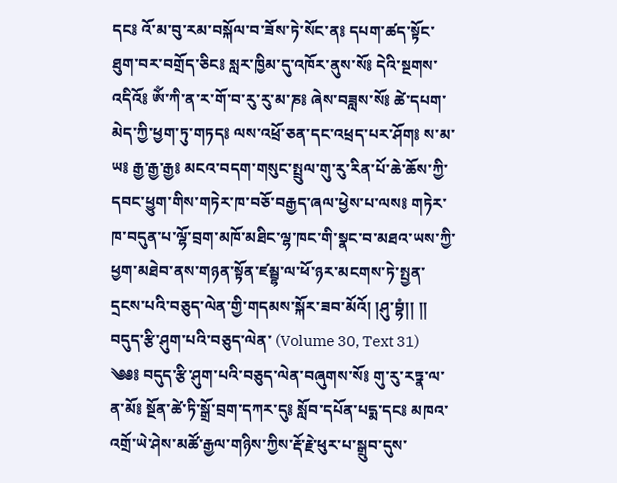དང༔ འོ་མ་བུ་རམ་བསྐོལ་བ་ཟོས་ཏེ་སོང་ན༔ དཔག་ཚད་སྟོང་ཐུག་བར་བགྲོད་ཅིང༔ སླར་ཁྱིམ་དུ་འཁོར་ནུས་སོ༔ དེའི་སྔགས་འདིའོ༔ ཨོཾ་ཀི་ན་ར་གོ་བ་རུ་རུ་མ་ཎ༔ ཞེས་བཟླས་སོ༔ ཚེ་དཔག་མེད་ཀྱི་ཕྱག་ཏུ་གཏད༔ ལས་འཕྲོ་ཅན་དང་འཕྲད་པར་ཤོག༔ ས་མ་ཡ༔ རྒྱ་རྒྱ་རྒྱ༔ མངའ་བདག་གསུང་སྤྲུལ་གུ་རུ་རིན་པོ་ཆེ་ཆོས་ཀྱི་དབང་ཕྱུག་གིས་གཏེར་ཁ་བཅོ་བརྒྱད་ཞལ་ཕྱེས་པ་ལས༔ གཏེར་ཁ་བདུན་པ་ལྷོ་བྲག་མཁོ་མཐིང་ལྷ་ཁང་གི་སྣང་བ་མཐའ་ཡས་ཀྱི་ཕྱག་མཐེབ་ནས་གཉན་སྟོན་ཛམྦྷ་ལ་ཕོ་ཉར་མངགས་ཏེ་སྤྱན་དྲངས་པའི་བཅུད་ལེན་གྱི་གདམས་སྐོར་ཟབ་མོའོ། །ཤུ་བྷཾ།། །།
བདུད་རྩི་ཤུག་པའི་བཅུད་ལེན་ (Volume 30, Text 31)
༄༅༔ བདུད་རྩི་ཤུག་པའི་བཅུད་ལེན་བཞུགས་སོ༔ གུ་རུ་རཏྣ་ལ་ན་མོ༔ སྔོན་ཚེ་ཏི་སྒྲོ་བྲག་དཀར་དུ༔ སློབ་དཔོན་པདྨ་དང༔ མཁའ་འགྲོ་ཡེ་ཤེས་མཚོ་རྒྱལ་གཉིས་ཀྱིས་རྡོ་རྗེ་ཕུར་པ་སྒྲུབ་དུས་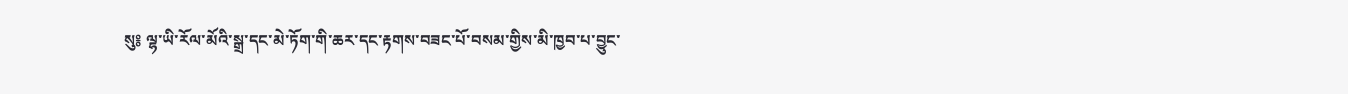སུ༔ ལྷ་ཡི་རོལ་མོའི་སྒྲ་དང་མེ་ཏོག་གི་ཆར་དང་རྟགས་བཟང་པོ་བསམ་གྱིས་མི་ཁྱབ་པ་བྱུང་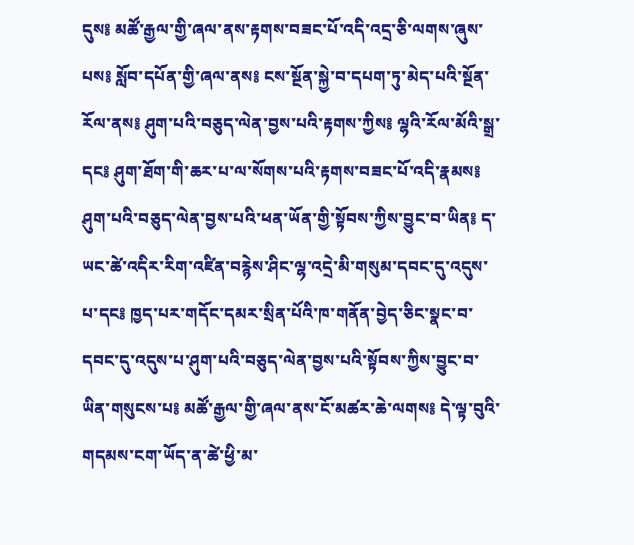དུས༔ མཚོ་རྒྱལ་གྱི་ཞལ་ནས་རྟགས་བཟང་པོ་འདི་འདྲ་ཅི་ལགས་ཞུས་པས༔ སློབ་དཔོན་གྱི་ཞལ་ནས༔ ངས་སྔོན་སྐྱེ་བ་དཔག་ཏུ་མེད་པའི་སྔོན་རོལ་ནས༔ ཤུག་པའི་བཅུད་ལེན་བྱས་པའི་རྟགས་ཀྱིས༔ ལྷའི་རོལ་མོའི་སྒྲ་དང༔ ཤུག་ཐོག་གི་ཆར་པ་ལ་སོགས་པའི་རྟགས་བཟང་པོ་འདི་རྣམས༔ ཤུག་པའི་བཅུད་ལེན་བྱས་པའི་ཕན་ཡོན་གྱི་སྟོབས་ཀྱིས་བྱུང་བ་ཡིན༔ ད་ཡང་ཚེ་འདིར་རིག་འཛིན་བརྙེས་ཤིང་ལྷ་འདྲེ་མི་གསུམ་དབང་དུ་འདུས་པ་དང༔ ཁྱད་པར་གདོང་དམར་སྲིན་པོའི་ཁ་གནོན་བྱེད་ཅིང་སྣང་བ་དབང་དུ་འདུས་པ་ཤུག་པའི་བཅུད་ལེན་བྱས་པའི་སྟོབས་ཀྱིས་བྱུང་བ་ཡིན་གསུངས་པ༔ མཚོ་རྒྱལ་གྱི་ཞལ་ནས་ངོ་མཚར་ཆེ་ལགས༔ དེ་ལྟ་བུའི་གདམས་ངག་ཡོད་ན་ཚེ་ཕྱི་མ་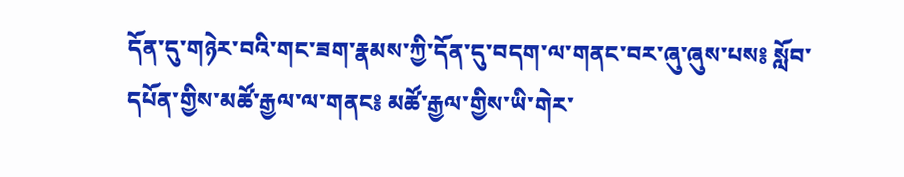དོན་དུ་གཉེར་བའི་གང་ཟག་རྣམས་ཀྱི་དོན་དུ་བདག་ལ་གནང་བར་ཞུ་ཞུས་པས༔ སློབ་དཔོན་གྱིས་མཚོ་རྒྱལ་ལ་གནང༔ མཚོ་རྒྱལ་གྱིས་ཡི་གེར་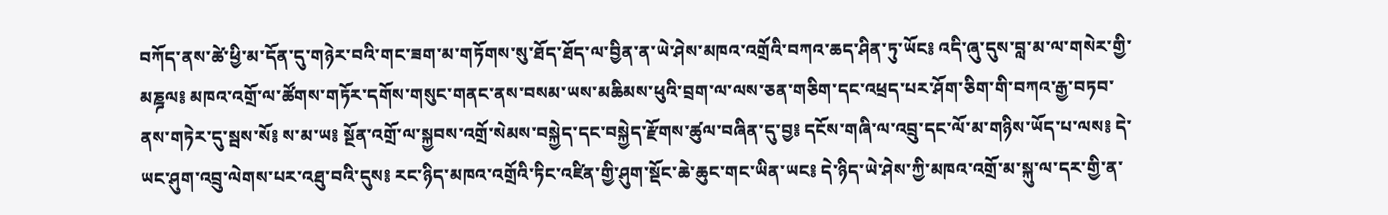བཀོད་ནས་ཚེ་ཕྱི་མ་དོན་དུ་གཉེར་བའི་གང་ཟག་མ་གཏོགས་སུ་ཐོད་ཐོད་ལ་བྱིན་ན་ཡེ་ཤེས་མཁའ་འགྲོའི་བཀའ་ཆད་ཤིན་ཏུ་ཡོང༔ འདི་ཞུ་དུས་བླ་མ་ལ་གསེར་གྱི་མཎྜལ༔ མཁའ་འགྲོ་ལ་ཚོགས་གཏོར་དགོས་གསུང་གནང་ནས་བསམ་ཡས་མཆིམས་ཕུའི་བྲག་ལ་ལས་ཅན་གཅིག་དང་འཕྲད་པར་ཤོག་ཅིག་གི་བཀའ་རྒྱ་བཏབ་ནས་གཏེར་དུ་སྦས་སོ༔ ས་མ་ཡ༔ སྔོན་འགྲོ་ལ་སྐྱབས་འགྲོ་སེམས་བསྐྱེད་དང་བསྐྱེད་རྫོགས་ཚུལ་བཞིན་དུ་བྱ༔ དངོས་གཞི་ལ་འབྲུ་དང་ལོ་མ་གཉིས་ཡོད་པ་ལས༔ དེ་ཡང་ཤུག་འབྲུ་ལེགས་པར་འཐུ་བའི་དུས༔ རང་ཉིད་མཁའ་འགྲོའི་ཏིང་འཛིན་གྱི་ཤུག་སྡོང་ཆེ་ཆུང་གང་ཡིན་ཡང༔ དེ་ཉིད་ཡེ་ཤེས་ཀྱི་མཁའ་འགྲོ་མ་སྐུ་ལ་དར་གྱི་ན་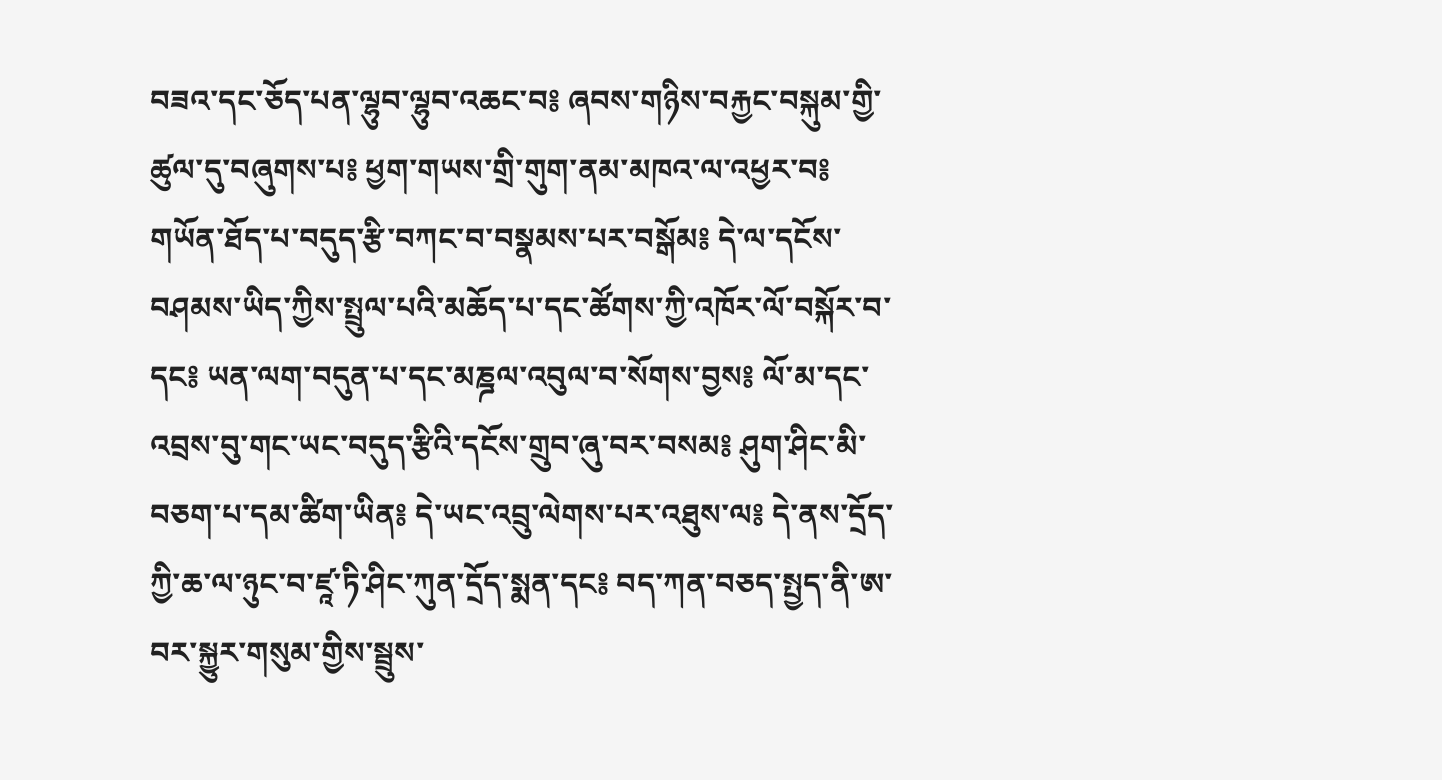བཟའ་དང་ཅོད་པན་ལྷུབ་ལྷུབ་འཆང་བ༔ ཞབས་གཉིས་བརྐྱང་བསྐུམ་གྱི་ཚུལ་དུ་བཞུགས་པ༔ ཕྱག་གཡས་གྲི་གུག་ནམ་མཁའ་ལ་འཕྱར་བ༔ གཡོན་ཐོད་པ་བདུད་རྩི་བཀང་བ་བསྣམས་པར་བསྒོམ༔ དེ་ལ་དངོས་བཤམས་ཡིད་ཀྱིས་སྤྲུལ་པའི་མཆོད་པ་དང་ཚོགས་ཀྱི་འཁོར་ལོ་བསྐོར་བ་དང༔ ཡན་ལག་བདུན་པ་དང་མཎྜལ་འབུལ་བ་སོགས་བྱས༔ ལོ་མ་དང་འབྲས་བུ་གང་ཡང་བདུད་རྩིའི་དངོས་གྲུབ་ཞུ་བར་བསམ༔ ཤུག་ཤིང་མི་བཅག་པ་དམ་ཚིག་ཡིན༔ དེ་ཡང་འབྲུ་ལེགས་པར་འཐུས་ལ༔ དེ་ནས་དྲོད་ཀྱི་ཆ་ལ་ཉུང་བ་ཛཱ་ཏི་ཤིང་ཀུན་དྲོད་སྨན་དང༔ བད་ཀན་བཅད་སྤྱད་ནི་ཨ་བར་སྐྱུར་གསུམ་གྱིས་སྦྲུས་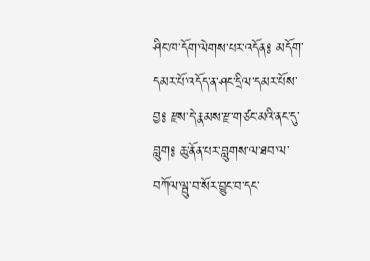ཤིང་ཁ་དོག་ལེགས་པར་འདོན༔ མདོག་དམར་པོ་འདོད་ན་ཤང་དྲིལ་དམར་པོས་བྱ༔ རྫས་དེ་རྣམས་རྫ་གཙང་མའི་ནང་དུ་བླུག༔ ཆུ་ནོན་པར་བླུགས་ལ་ཐབ་ལ་བཀོལ་ལྦུ་བ་སོར་བྱུང་བ་དང་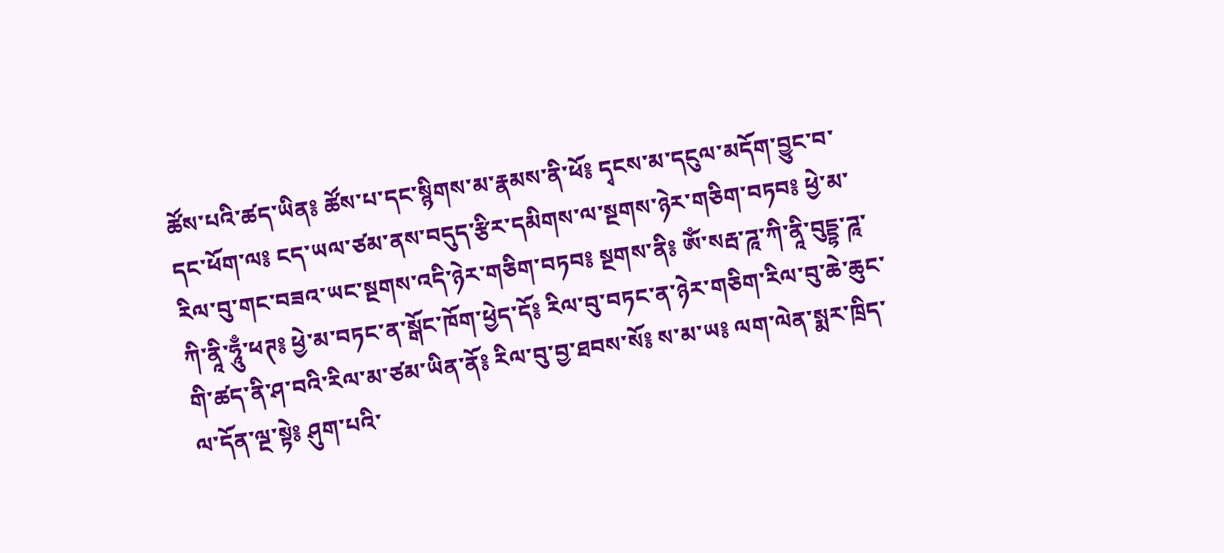ཚོས་པའི་ཚད་ཡིན༔ ཚོས་པ་དང་སྙིགས་མ་རྣམས་ནི་ཕོ༔ དྭངས་མ་དངུལ་མདོག་བྱུང་བ་དང་ཕོག་ལ༔ ངད་ཡལ་ཙམ་ནས་བདུད་རྩིར་དམིགས་ལ་སྔགས་ཉེར་གཅིག་བཏབ༔ ཕྱེ་མ་རིལ་བུ་གང་བཟའ་ཡང་སྔགས་འདི་ཉེར་གཅིག་བཏབ༔ སྔགས་ནི༔ ཨོཾ་སརྦ་ཌཱ་ཀི་ནཱི་བུདྡྷ་ཌཱ་ཀི་ནཱི་ཧཱུྃ་ཕཊ༔ ཕྱེ་མ་བཏང་ན་སྒོང་ཁོག་ཕྱེད་དོ༔ རིལ་བུ་བཏང་ན་ཉེར་གཅིག་རིལ་བུ་ཆེ་ཆུང་གི་ཚད་ནི་ཤ་བའི་རིལ་མ་ཙམ་ཡིན་ནོ༔ རིལ་བུ་བྱ་ཐབས་སོ༔ ས་མ་ཡ༔ ལག་ལེན་སྨར་ཁྲིད་ལ་དོན་ལྔ་སྟེ༔ ཤུག་པའི་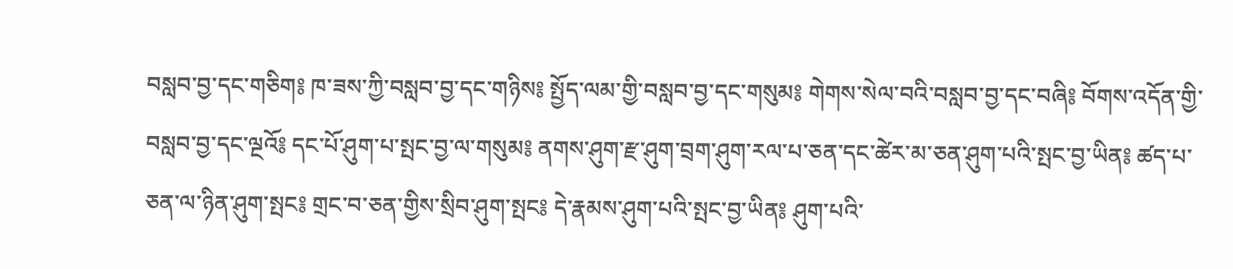བསླབ་བྱ་དང་གཅིག༔ ཁ་ཟས་ཀྱི་བསླབ་བྱ་དང་གཉིས༔ སྤྱོད་ལམ་གྱི་བསླབ་བྱ་དང་གསུམ༔ གེགས་སེལ་བའི་བསླབ་བྱ་དང་བཞི༔ བོགས་འདོན་གྱི་བསླབ་བྱ་དང་ལྔའོ༔ དང་པོ་ཤུག་པ་སྤང་བྱ་ལ་གསུམ༔ ནགས་ཤུག་རྫ་ཤུག་བྲག་ཤུག་རལ་པ་ཅན་དང་ཚེར་མ་ཅན་ཤུག་པའི་སྤང་བྱ་ཡིན༔ ཚད་པ་ཅན་ལ་ཉིན་ཤུག་སྤང༔ གྲང་བ་ཅན་གྱིས་སྲིབ་ཤུག་སྤང༔ དེ་རྣམས་ཤུག་པའི་སྤང་བྱ་ཡིན༔ ཤུག་པའི་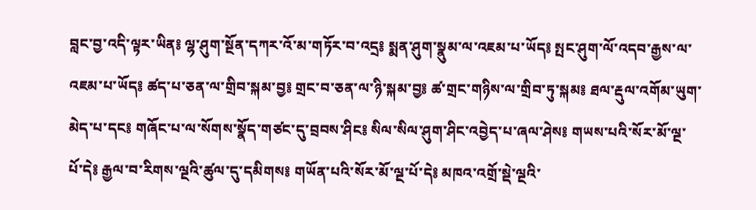བླང་བྱ་འདི་ལྟར་ཡིན༔ ལྷ་ཤུག་སྔོན་དཀར་འོ་མ་གཏོར་བ་འདྲ༔ སྨན་ཤུག་སྣུམ་ལ་འཇམ་པ་ཡོད༔ སྤང་ཤུག་ལོ་འདབ་རྒྱས་ལ་འཇམ་པ་ཡོད༔ ཚད་པ་ཅན་ལ་གྲིབ་སྐམ་བྱ༔ གྲང་བ་ཅན་ལ་ཉི་སྐམ་བྱ༔ ཚ་གྲང་གཉིས་ལ་གྲིབ་ཏུ་སྐམ༔ ཐལ་རྡུལ་འགོམ་ཡུག་མེད་པ་དང༔ གཞོང་པ་ལ་སོགས་སྣོད་གཙང་དུ་བྲབས་ཤིང༔ སིལ་སིལ་ཤུག་ཤིང་འབྱེད་པ་ཞལ་ཤེས༔ གཡས་པའི་སོར་མོ་ལྔ་པོ་དེ༔ རྒྱལ་བ་རིགས་ལྔའི་ཚུལ་དུ་དམིགས༔ གཡོན་པའི་སོར་མོ་ལྔ་པོ་དེ༔ མཁའ་འགྲོ་སྡེ་ལྔའི་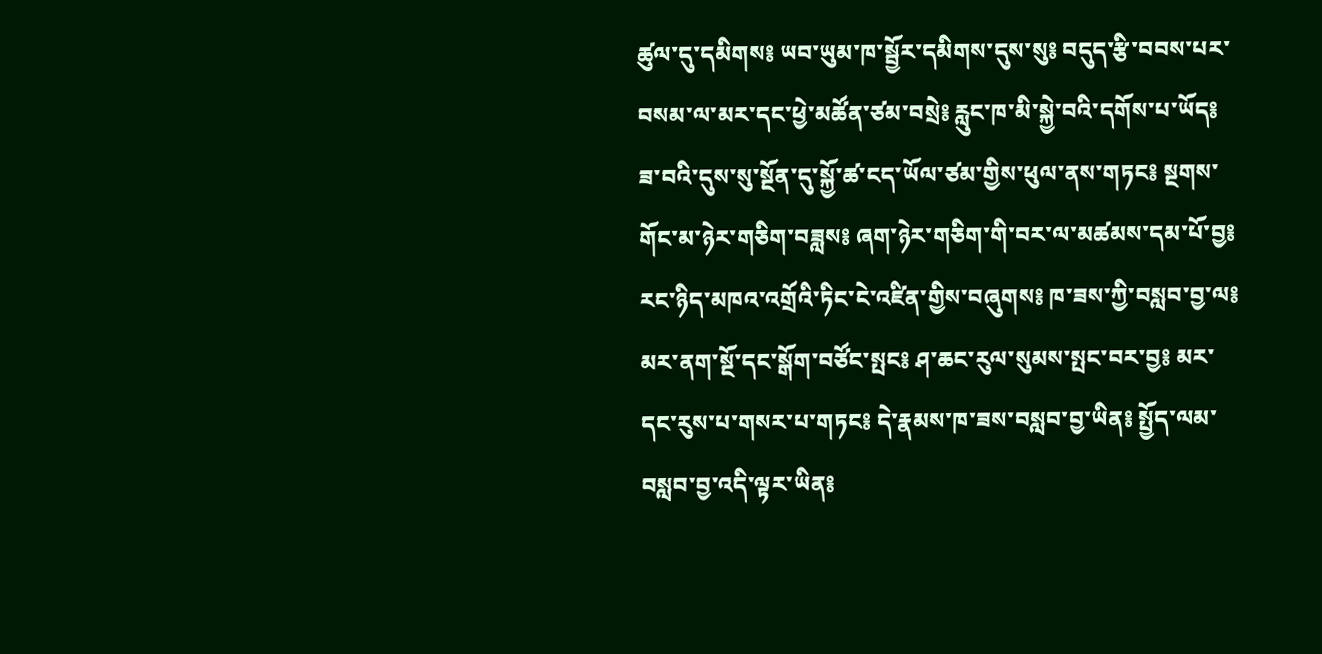ཚུལ་དུ་དམིགས༔ ཡབ་ཡུམ་ཁ་སྦྱོར་དམིགས་དུས་སུ༔ བདུད་རྩི་བབས་པར་བསམ་ལ་མར་དང་ཕྱེ་མཚོན་ཙམ་བསྲེ༔ རླུང་ཁ་མི་སྐྱེ་བའི་དགོས་པ་ཡོད༔ ཟ་བའི་དུས་སུ་སྔོན་དུ་སྐྱོ་ཚ་ངད་ཡོལ་ཙམ་གྱིས་ཕུལ་ནས་གཏང༔ སྔགས་གོང་མ་ཉེར་གཅིག་བཟླས༔ ཞག་ཉེར་གཅིག་གི་བར་ལ་མཚམས་དམ་པོ་བྱ༔ རང་ཉིད་མཁའ་འགྲོའི་ཏིང་ངེ་འཛིན་གྱིས་བཞུགས༔ ཁ་ཟས་ཀྱི་བསླབ་བྱ་ལ༔ མར་ནག་སྔོ་དང་སྒོག་བཙོང་སྤང༔ ཤ་ཆང་རུལ་སུམས་སྤང་བར་བྱ༔ མར་དང་རུས་པ་གསར་པ་གཏང༔ དེ་རྣམས་ཁ་ཟས་བསླབ་བྱ་ཡིན༔ སྤྱོད་ལམ་བསླབ་བྱ་འདི་ལྟར་ཡིན༔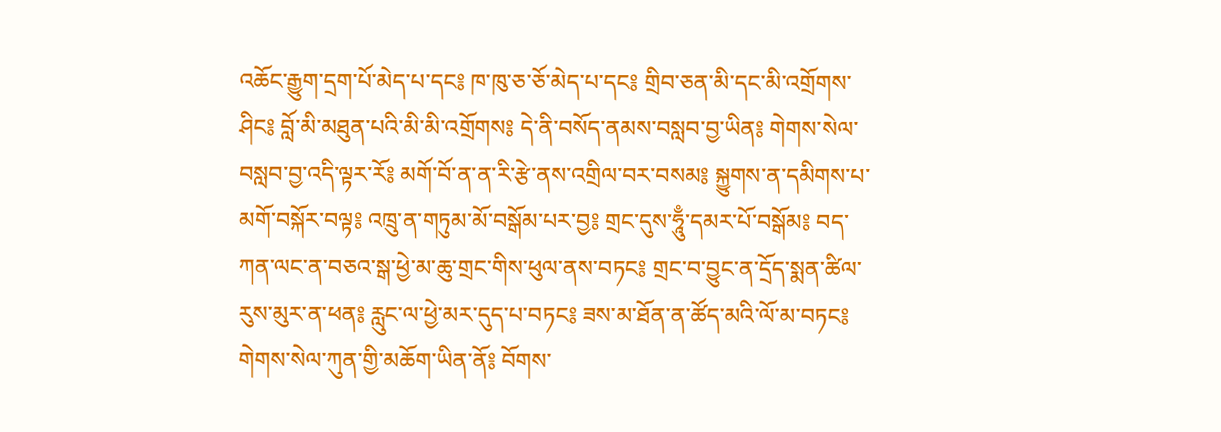འཆོང་རྒྱུག་དྲག་པོ་མེད་པ་དང༔ ཁ་ཁུ་ཅ་ཅོ་མེད་པ་དང༔ གྲིབ་ཅན་མི་དང་མི་འགྲོགས་ཤིང༔ བློ་མི་མཐུན་པའི་མི་མི་འགྲོགས༔ དེ་ནི་བསོད་ནམས་བསླབ་བྱ་ཡིན༔ གེགས་སེལ་བསླབ་བྱ་འདི་ལྟར་རོ༔ མགོ་བོ་ན་ན་རི་རྩེ་ནས་འགྲིལ་བར་བསམ༔ སྐྱུགས་ན་དམིགས་པ་མགོ་བསྐོར་བལྟ༔ འཁྲུ་ན་གཏུམ་མོ་བསྒོམ་པར་བྱ༔ གྲང་དུས་ཧཱུྃ་དམར་པོ་བསྒོམ༔ བད་ཀན་ལང་ན་བཅའ་སྒ་ཕྱེ་མ་ཆུ་གྲང་གིས་ཕུལ་ནས་བཏང༔ གྲང་བ་བྱུང་ན་དྲོད་སྨན་ཚིལ་རུས་མུར་ན་ཕན༔ རླུང་ལ་ཕྱེ་མར་དུད་པ་བཏང༔ ཟས་མ་ཐོན་ན་ཚོད་མའི་ལོ་མ་བཏང༔ གེགས་སེལ་ཀུན་གྱི་མཆོག་ཡིན་ནོ༔ བོགས་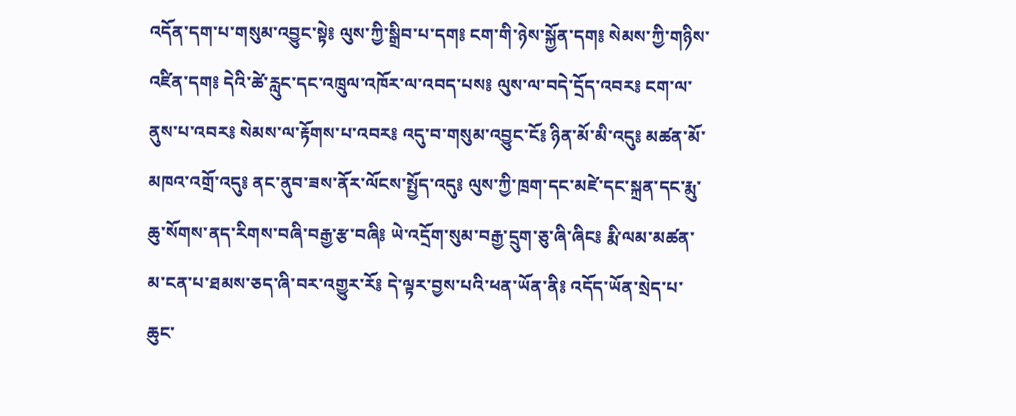འདོན་དག་པ་གསུམ་འབྱུང་སྟེ༔ ལུས་ཀྱི་སྒྲིབ་པ་དག༔ ངག་གི་ཉེས་སྐྱོན་དག༔ སེམས་ཀྱི་གཉིས་འཛིན་དག༔ དེའི་ཚེ་རླུང་དང་འཁྲུལ་འཁོར་ལ་འབད་པས༔ ལུས་ལ་བདེ་དྲོད་འབར༔ ངག་ལ་ནུས་པ་འབར༔ སེམས་ལ་རྟོགས་པ་འབར༔ འདུ་བ་གསུམ་འབྱུང་ངོ༔ ཉིན་མོ་མི་འདུ༔ མཚན་མོ་མཁའ་འགྲོ་འདུ༔ ནང་ནུབ་ཟས་ནོར་ལོངས་སྤྱོད་འདུ༔ ལུས་ཀྱི་ཁྲག་དང་མཛེ་དང་སྐྲན་དང་རྨུ་ཆུ་སོགས་ནད་རིགས་བཞི་བརྒྱ་རྩ་བཞི༔ ཡེ་འདྲོག་སུམ་བརྒྱ་དྲུག་ཅུ་ཞི་ཞིང༔ རྨི་ལམ་མཚན་མ་ངན་པ་ཐམས་ཅད་ཞི་བར་འགྱུར་རོ༔ དེ་ལྟར་བྱས་པའི་ཕན་ཡོན་ནི༔ འདོད་ཡོན་སྲེད་པ་ཆུང་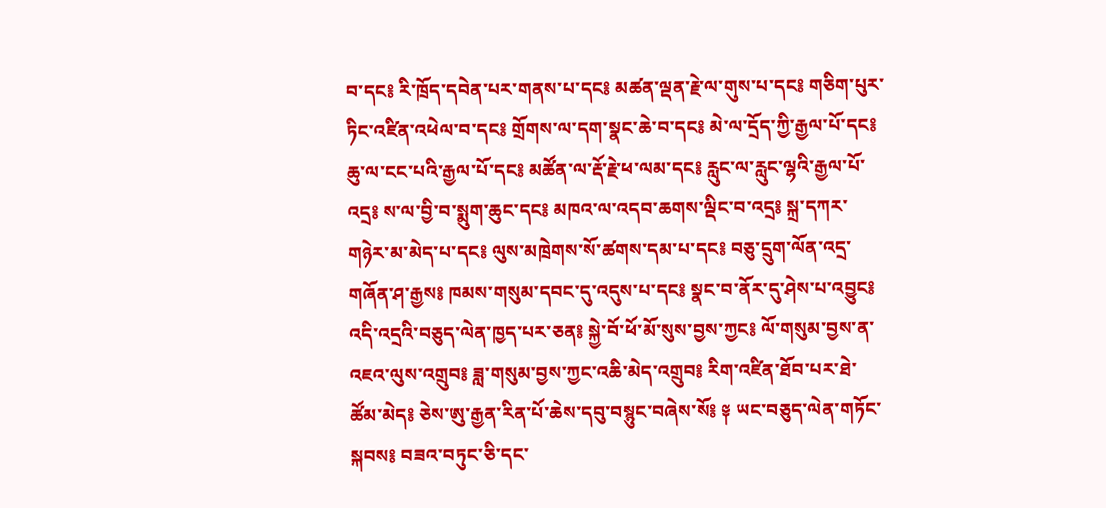བ་དང༔ རི་ཁྲོད་དབེན་པར་གནས་པ་དང༔ མཚན་ལྡན་རྗེ་ལ་གུས་པ་དང༔ གཅིག་པུར་ཏིང་འཛིན་འཕེལ་བ་དང༔ གྲོགས་ལ་དག་སྣང་ཆེ་བ་དང༔ མེ་ལ་དྲོད་ཀྱི་རྒྱལ་པོ་དང༔ ཆུ་ལ་ངང་པའི་རྒྱལ་པོ་དང༔ མཚོན་ལ་རྡོ་རྗེ་ཕ་ལམ་དང༔ རླུང་ལ་རླུང་ལྷའི་རྒྱལ་པོ་འདྲ༔ ས་ལ་བྱི་བ་སྨུག་ཆུང་དང༔ མཁའ་ལ་འདབ་ཆགས་ལྡིང་བ་འདྲ༔ སྐྲ་དཀར་གཉེར་མ་མེད་པ་དང༔ ལུས་མཁྲེགས་སོ་ཚགས་དམ་པ་དང༔ བཅུ་དྲུག་ལོན་འདྲ་གཞོན་ཤ་རྒྱས༔ ཁམས་གསུམ་དབང་དུ་འདུས་པ་དང༔ སྣང་བ་ནོར་དུ་ཤེས་པ་འབྱུང༔ འདི་འདྲའི་བཅུད་ལེན་ཁྱད་པར་ཅན༔ སྐྱེ་བོ་ཕོ་མོ་སུས་བྱས་ཀྱང༔ ལོ་གསུམ་བྱས་ན་འཇའ་ལུས་འགྲུབ༔ ཟླ་གསུམ་བྱས་ཀྱང་འཆི་མེད་འགྲུབ༔ རིག་འཛིན་ཐོབ་པར་ཐེ་ཚོམ་མེད༔ ཅེས་ཨུ་རྒྱན་རིན་པོ་ཆེས་དབུ་བསྙུང་བཞེས་སོ༔ ༈ ཡང་བཅུད་ལེན་གཏོང་སྐབས༔ བཟའ་བཏུང་ཅི་དང་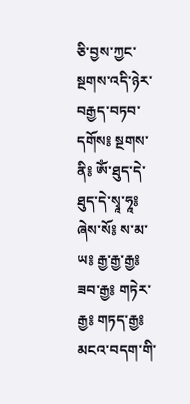ཅི་བྱས་ཀྱང་སྔགས་འདི་ཉེར་བརྒྱད་བཏབ་དགོས༔ སྔགས་ནི༔ ཨོཾ་ཐུད་དེ་ཐུད་དེ་སྭཱ་ཧཱ༔ ཞེས་སོ༔ ས་མ་ཡ༔ རྒྱ་རྒྱ་རྒྱ༔ ཟབ་རྒྱ༔ གཏེར་རྒྱ༔ གཏད་རྒྱ༔ མངའ་བདག་གི་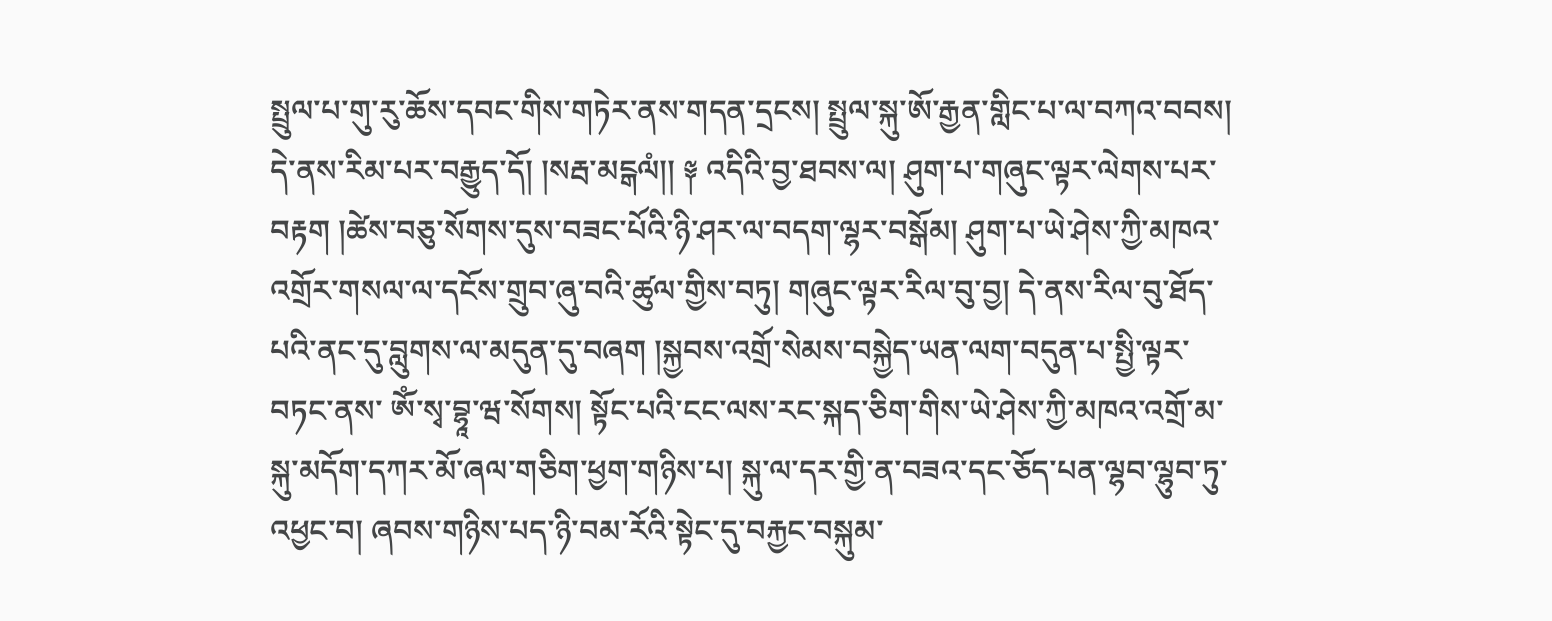སྤྲུལ་པ་གུ་རུ་ཆོས་དབང་གིས་གཏེར་ནས་གདན་དྲངས། སྤྲུལ་སྐུ་ཨོ་རྒྱན་གླིང་པ་ལ་བཀའ་བབས། དེ་ནས་རིམ་པར་བརྒྱུད་དོ། །སརྦ་མངྒལཾ།། ༈ འདིའི་བྱ་ཐབས་ལ། ཤུག་པ་གཞུང་ལྟར་ལེགས་པར་བརྟག །ཚེས་བཅུ་སོགས་དུས་བཟང་པོའི་ཉི་ཤར་ལ་བདག་ལྷར་བསྒོམ། ཤུག་པ་ཡེ་ཤེས་ཀྱི་མཁའ་འགྲོར་གསལ་ལ་དངོས་གྲུབ་ཞུ་བའི་ཚུལ་གྱིས་བཏུ། གཞུང་ལྟར་རིལ་བུ་བྱ། དེ་ནས་རིལ་བུ་ཐོད་པའི་ནང་དུ་བླུགས་ལ་མདུན་དུ་བཞག །སྐྱབས་འགྲོ་སེམས་བསྐྱེད་ཡན་ལག་བདུན་པ་སྤྱི་ལྟར་བཏང་ནས་ ཨོཾ་སྭ་བྷཱ་ཝ་སོགས། སྟོང་པའི་ངང་ལས་རང་སྐད་ཅིག་གིས་ཡེ་ཤེས་ཀྱི་མཁའ་འགྲོ་མ་སྐུ་མདོག་དཀར་མོ་ཞལ་གཅིག་ཕྱག་གཉིས་པ། སྐུ་ལ་དར་གྱི་ན་བཟའ་དང་ཅོད་པན་ལྷབ་ལྷུབ་ཏུ་འཕྱང་བ། ཞབས་གཉིས་པད་ཉི་བམ་རོའི་སྟེང་དུ་བརྐྱང་བསྐུམ་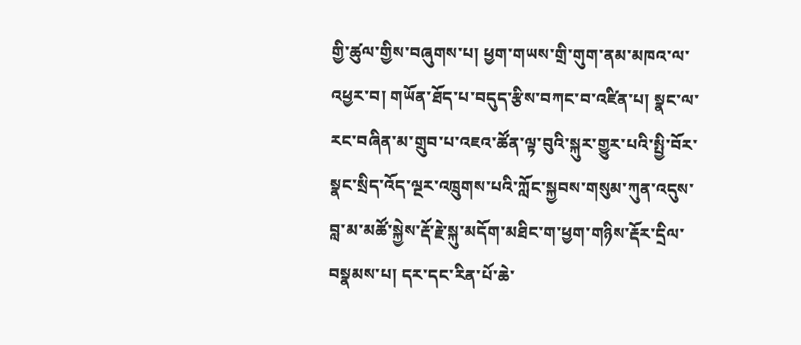གྱི་ཚུལ་གྱིས་བཞུགས་པ། ཕྱག་གཡས་གྲི་གུག་ནམ་མཁའ་ལ་འཕྱར་བ། གཡོན་ཐོད་པ་བདུད་རྩིས་བཀང་བ་འཛིན་པ། སྣང་ལ་རང་བཞིན་མ་གྲུབ་པ་འཇའ་ཚོན་ལྟ་བུའི་སྐུར་གྱུར་པའི་སྤྱི་བོར་སྣང་སྲིད་འོད་ལྔར་འཁྲུགས་པའི་ཀློང་སྐྱབས་གསུམ་ཀུན་འདུས་བླ་མ་མཚོ་སྐྱེས་རྡོ་རྗེ་སྐུ་མདོག་མཐིང་ག་ཕྱག་གཉིས་རྡོར་དྲིལ་བསྣམས་པ། དར་དང་རིན་པོ་ཆེ་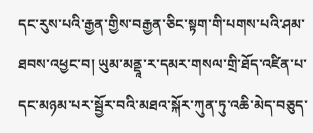དང་རུས་པའི་རྒྱན་གྱིས་བརྒྱན་ཅིང་སྟག་གི་པགས་པའི་ཤམ་ཐབས་འཕྱང་བ། ཡུམ་མནྡཱ་ར་དམར་གསལ་གྲི་ཐོད་འཛིན་པ་དང་མཉམ་པར་སྦྱོར་བའི་མཐའ་སྐོར་ཀུན་ཏུ་འཆི་མེད་བཅུད་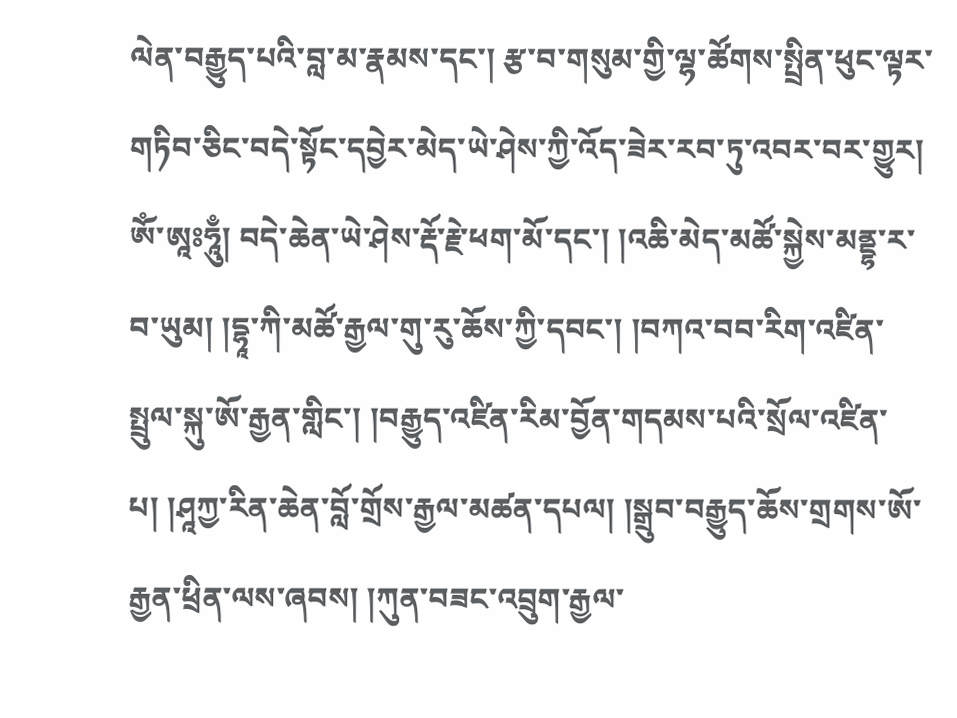ལེན་བརྒྱུད་པའི་བླ་མ་རྣམས་དང་། རྩ་བ་གསུམ་གྱི་ལྷ་ཚོགས་སྤྲིན་ཕུང་ལྟར་གཏིབ་ཅིང་བདེ་སྟོང་དབྱེར་མེད་ཡེ་ཤེས་ཀྱི་འོད་ཟེར་རབ་ཏུ་འབར་བར་གྱུར། ཨོཾ་ཨཱཿཧཱུྃ། བདེ་ཆེན་ཡེ་ཤེས་རྡོ་རྗེ་ཕག་མོ་དང་། །འཆི་མེད་མཚོ་སྐྱེས་མནྡྷ་ར་བ་ཡུམ། །དྷཱ་ཀི་མཚོ་རྒྱལ་གུ་རུ་ཆོས་ཀྱི་དབང་། །བཀའ་བབ་རིག་འཛིན་སྤྲུལ་སྐུ་ཨོ་རྒྱན་གླིང་། །བརྒྱུད་འཛིན་རིམ་བྱོན་གདམས་པའི་སྲོལ་འཛིན་པ། །ཤཱཀྱ་རིན་ཆེན་བློ་གྲོས་རྒྱལ་མཚན་དཔལ། །སྒྲུབ་བརྒྱུད་ཆོས་གྲགས་ཨོ་རྒྱན་ཕྲིན་ལས་ཞབས། །ཀུན་བཟང་འབྲུག་རྒྱལ་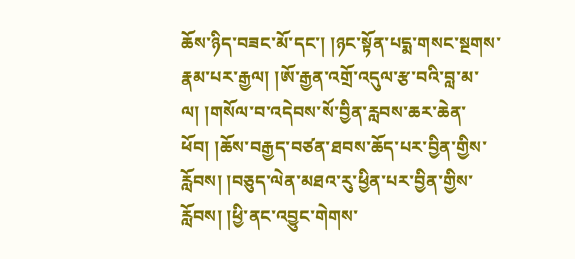ཆོས་ཉིད་བཟང་མོ་དང་། །ཉང་སྟོན་པདྨ་གསང་སྔགས་རྣམ་པར་རྒྱལ། །ཨོ་རྒྱན་འགྲོ་འདུལ་རྩ་བའི་བླ་མ་ལ། །གསོལ་བ་འདེབས་སོ་བྱིན་རླབས་ཆར་ཆེན་ཕོབ། །ཆོས་བརྒྱད་བཙན་ཐབས་ཆོད་པར་བྱིན་གྱིས་རློབས། །བཅུད་ལེན་མཐའ་རུ་ཕྱིན་པར་བྱིན་གྱིས་རློབས། །ཕྱི་ནང་འབྱུང་གེགས་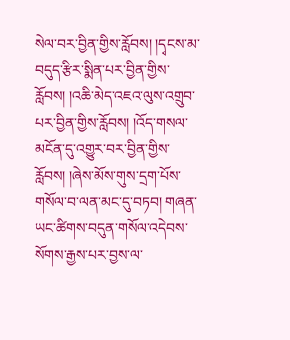སེལ་བར་བྱིན་གྱིས་རློབས། །དྭངས་མ་བདུད་རྩིར་སྨིན་པར་བྱིན་གྱིས་རློབས། །འཆི་མེད་འཇའ་ལུས་འགྲུབ་པར་བྱིན་གྱིས་རློབས། །འོད་གསལ་མངོན་དུ་འགྱུར་བར་བྱིན་གྱིས་རློབས། །ཞེས་མོས་གུས་དྲག་པོས་གསོལ་བ་ལན་མང་དུ་བཏབ། གཞན་ཡང་ཚིགས་བདུན་གསོལ་འདེབས་སོགས་རྒྱས་པར་བྱས་ལ་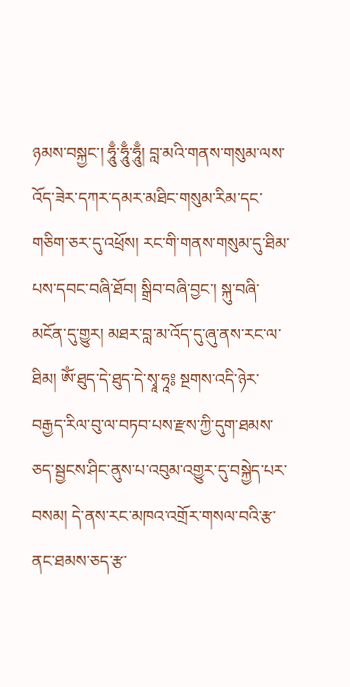ཉམས་བསྐྱང་། ཧཱུྃ་ཧཱུྃ་ཧཱུྃ། བླ་མའི་གནས་གསུམ་ལས་འོད་ཟེར་དཀར་དམར་མཐིང་གསུམ་རིམ་དང་གཅིག་ཅར་དུ་འཕྲོས། རང་གི་གནས་གསུམ་དུ་ཐིམ་པས་དབང་བཞི་ཐོབ། སྒྲིབ་བཞི་བྱང་། སྐུ་བཞི་མངོན་དུ་གྱུར། མཐར་བླ་མ་འོད་དུ་ཞུ་ནས་རང་ལ་ཐིམ། ཨོཾ་ཐུད་དེ་ཐུད་དེ་སྭཱ་ཧཱ༔ སྔགས་འདི་ཉེར་བརྒྱད་རིལ་བུ་ལ་བཏབ་པས་རྫས་ཀྱི་དུག་ཐམས་ཅད་སྦྱངས་ཤིང་ནུས་པ་འབུམ་འགྱུར་དུ་བསྐྱེད་པར་བསམ། དེ་ནས་རང་མཁའ་འགྲོར་གསལ་བའི་རྩ་ནང་ཐམས་ཅད་རྩ་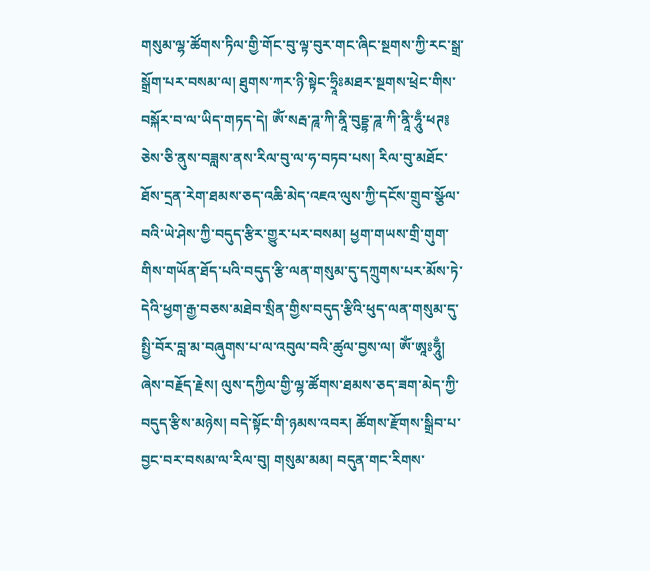གསུམ་ལྷ་ཚོགས་ཏིལ་གྱི་གོང་བུ་ལྟ་བུར་གང་ཞིང་སྔགས་ཀྱི་རང་སྒྲ་སྒྲོག་པར་བསམ་ལ། ཐུགས་ཀར་ཉི་སྟེང་ཧྲཱིཿམཐར་སྔགས་ཕྲེང་གིས་བསྐོར་བ་ལ་ཡིད་གཏད་དེ། ཨོཾ་སརྦ་ཌཱ་ཀི་ནཱི་བུདྡྷ་ཌཱ་ཀི་ནཱི་ཧཱུྃ་ཕཊ༔ ཅེས་ཅི་ནུས་བཟླས་ནས་རིལ་བུ་ལ་ཧ་བཏབ་པས། རིལ་བུ་མཐོང་ཐོས་དྲན་རེག་ཐམས་ཅད་འཆི་མེད་འཇའ་ལུས་ཀྱི་དངོས་གྲུབ་སྩོལ་བའི་ཡེ་ཤེས་ཀྱི་བདུད་རྩིར་གྱུར་པར་བསམ། ཕྱག་གཡས་གྲི་གུག་གིས་གཡོན་ཐོད་པའི་བདུད་རྩི་ལན་གསུམ་དུ་དཀྲུགས་པར་མོས་ཏེ་དེའི་ཕྱག་རྒྱ་བཅས་མཐེབ་སྲིན་གྱིས་བདུད་རྩིའི་ཕུད་ལན་གསུམ་དུ་སྤྱི་བོར་བླ་མ་བཞུགས་པ་ལ་འབུལ་བའི་ཚུལ་བྱས་ལ། ཨོཾ་ཨཱཿཧཱུྃ། ཞེས་བརྗོད་རྗེས། ལུས་དཀྱིལ་གྱི་ལྷ་ཚོགས་ཐམས་ཅད་ཟག་མེད་ཀྱི་བདུད་རྩིས་མཉེས། བདེ་སྟོང་གི་ཉམས་འབར། ཚོགས་རྫོགས་སྒྲིབ་པ་བྱང་བར་བསམ་ལ་རིལ་བུ། གསུམ་མམ། བདུན་གང་རིགས་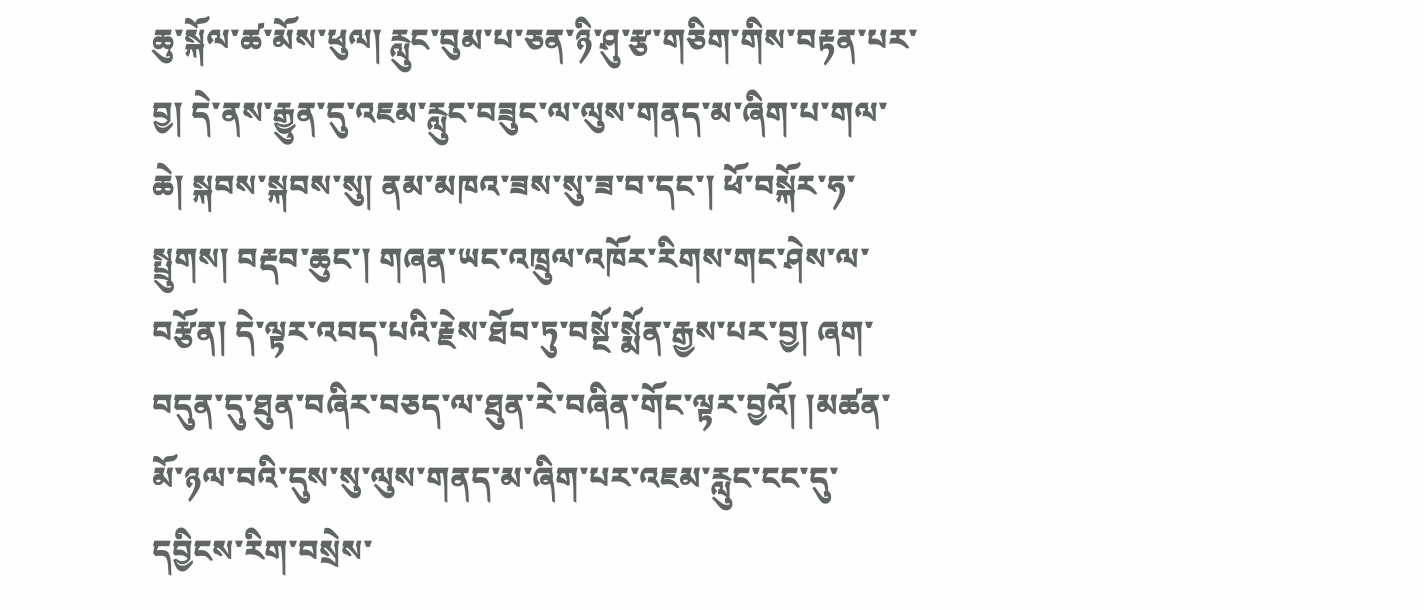ཆུ་སྐོལ་ཚ་མོས་ཕུལ། རླུང་བུམ་པ་ཅན་ཉི་ཤུ་རྩ་གཅིག་གིས་བརྟན་པར་བྱ། དེ་ནས་རྒྱུན་དུ་འཇམ་རླུང་བཟུང་ལ་ལུས་གནད་མ་ཞིག་པ་གལ་ཆེ། སྐབས་སྐབས་སུ། ནམ་མཁའ་ཟས་སུ་ཟ་བ་དང་། ཕོ་བསྐོར་ཧ་སྤྲུགས། བརྡབ་ཆུང་། གཞན་ཡང་འཁྲུལ་འཁོར་རིགས་གང་ཤེས་ལ་བརྩོན། དེ་ལྟར་འབད་པའི་རྗེས་ཐོབ་ཏུ་བསྔོ་སྨོན་རྒྱས་པར་བྱ། ཞག་བདུན་དུ་ཐུན་བཞིར་བཅད་ལ་ཐུན་རེ་བཞིན་གོང་ལྟར་བྱའོ། །མཚན་མོ་ཉལ་བའི་དུས་སུ་ལུས་གནད་མ་ཞིག་པར་འཇམ་རླུང་ངང་དུ་དབྱིངས་རིག་བསྲེས་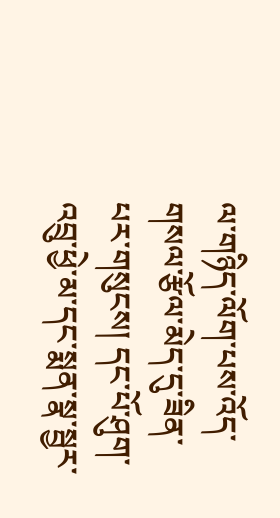ལ་གཉིད་ལོག་པས་འོད་གསལ་རྩོལ་མེད་དུ་ཟིན་པར་གསུངས། དང་པོ་ཤུག་འབྲུ་ཕྱེ་མ་དང་སྨན་སྣ་སྦྱར་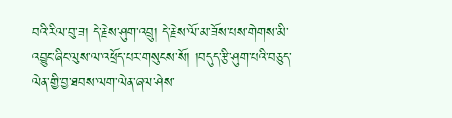བའི་རིལ་བུ་ཟ། དེ་རྗེས་ཤུག་འབྲུ། དེ་རྗེས་ལོ་མ་ཟོས་པས་གེགས་མི་འབྱུང་ཞིང་ལུས་ལ་འཕྲོད་པར་གསུངས་སོ། །བདུད་རྩི་ཤུག་པའི་བཅུད་ལེན་གྱི་བྱ་ཐབས་ལག་ལེན་ཞལ་ཤེས་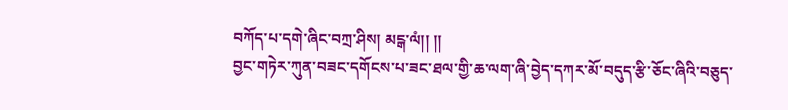བཀོད་པ་དགེ་ཞིང་བཀྲ་ཤིས། མངྒ་ལཾ།། །།
བྱང་གཏེར་ཀུན་བཟང་དགོངས་པ་ཟང་ཐལ་གྱི་ཆ་ལག་ཞི་བྱེད་དཀར་མོ་བདུད་རྩི་ཅོང་ཞིའི་བཅུད་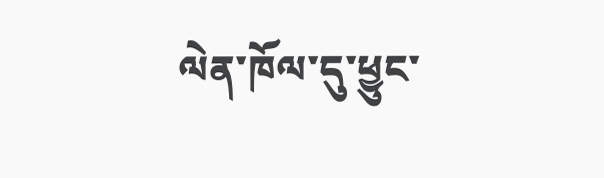ལེན་ཁོལ་དུ་ཕྱུང་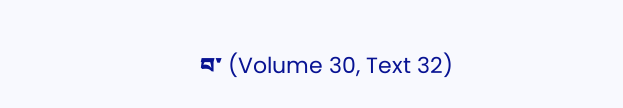བ་ (Volume 30, Text 32)